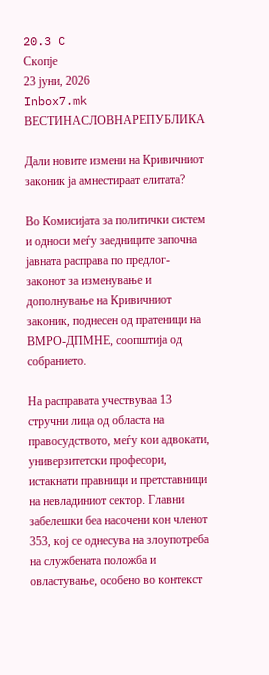20.3 C
Скопје
23 јуни, 2026
Inbox7.mk
ВЕСТИНАСЛОВНАРЕПУБЛИКА

Дали новите измени на Кривичниот законик ја амнестираат елитата?

Во Комисијата за политички систем и односи меѓу заедниците започна јавната расправа по предлог-законот за изменување и дополнување на Кривичниот законик, поднесен од пратеници на ВМРО-ДПМНЕ, соопштија од собранието.

На расправата учествуваа 13 стручни лица од областа на правосудството, меѓу кои адвокати, универзитетски професори, истакнати правници и претставници на невладиниот сектор. Главни забелешки беа насочени кон членот 353, кој се однесува на злоупотреба на службената положба и овластување, особено во контекст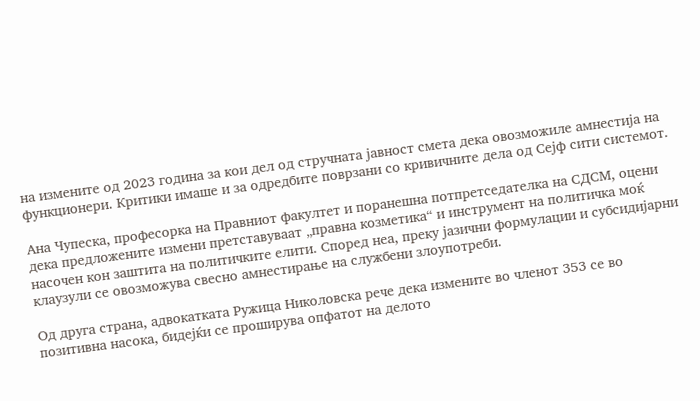на измените од 2023 година за кои дел од стручната јавност смета дека овозможиле амнестија на функционери. Критики имаше и за одредбите поврзани со кривичните дела од Сејф сити системот.

Ана Чупеска, професорка на Правниот факултет и поранешна потпретседателка на СДСМ, оцени дека предложените измени претставуваат „правна козметика“ и инструмент на политичка моќ насочен кон заштита на политичките елити. Според неа, преку јазични формулации и субсидијарни клаузули се овозможува свесно амнестирање на службени злоупотреби.

Од друга страна, адвокатката Ружица Николовска рече дека измените во членот 353 се во позитивна насока, бидејќи се проширува опфатот на делото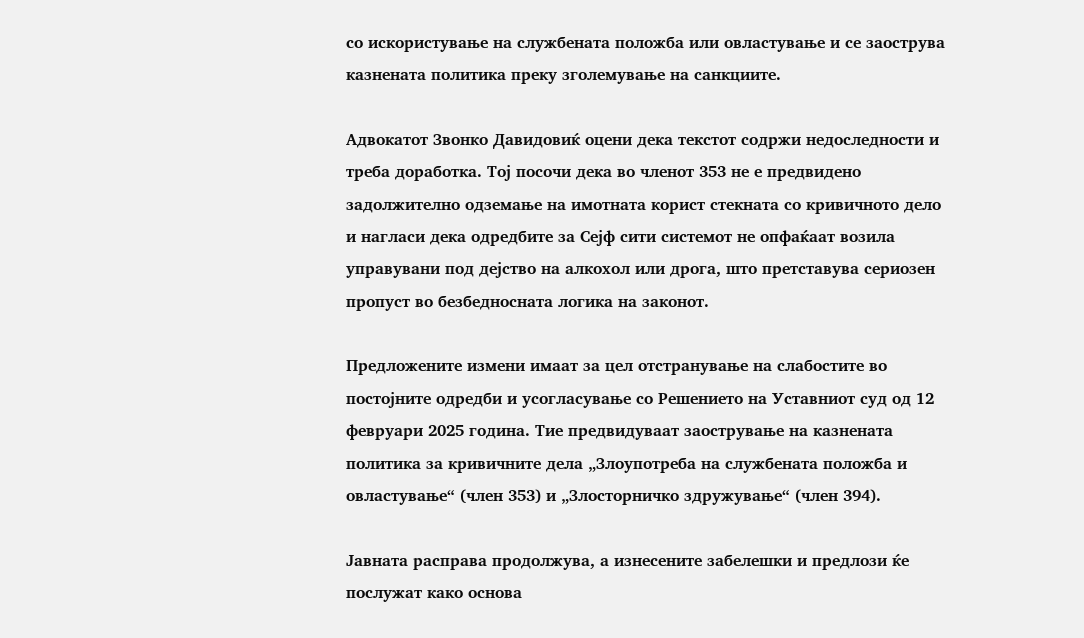со искористување на службената положба или овластување и се заострува казнената политика преку зголемување на санкциите.

Адвокатот Звонко Давидовиќ оцени дека текстот содржи недоследности и треба доработка. Тој посочи дека во членот 353 не е предвидено задолжително одземање на имотната корист стекната со кривичното дело и нагласи дека одредбите за Сејф сити системот не опфаќаат возила управувани под дејство на алкохол или дрога, што претставува сериозен пропуст во безбедносната логика на законот.

Предложените измени имаат за цел отстранување на слабостите во постојните одредби и усогласување со Решението на Уставниот суд од 12 февруари 2025 година. Тие предвидуваат заострување на казнената политика за кривичните дела „Злоупотреба на службената положба и овластување“ (член 353) и „Злосторничко здружување“ (член 394).

Јавната расправа продолжува, а изнесените забелешки и предлози ќе послужат како основа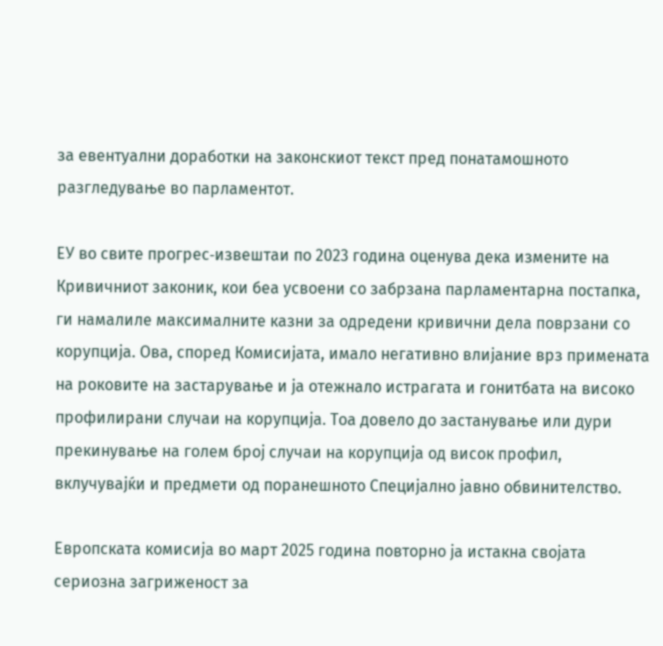за евентуални доработки на законскиот текст пред понатамошното разгледување во парламентот.

ЕУ во свите прогрес‑извештаи по 2023 година оценува дека измените на Кривичниот законик, кои беа усвоени со забрзана парламентарна постапка, ги намалиле максималните казни за одредени кривични дела поврзани со корупција. Ова, според Комисијата, имало негативно влијание врз примената на роковите на застарување и ја отежналo истрагата и гонитбата на високо профилирани случаи на корупција. Тоа довело до застанување или дури прекинување на голем број случаи на корупција од висок профил, вклучувајќи и предмети од поранешното Специјално јавно обвинителство.

Европската комисија во март 2025 година повторно ја истакна својата сериозна загриженост за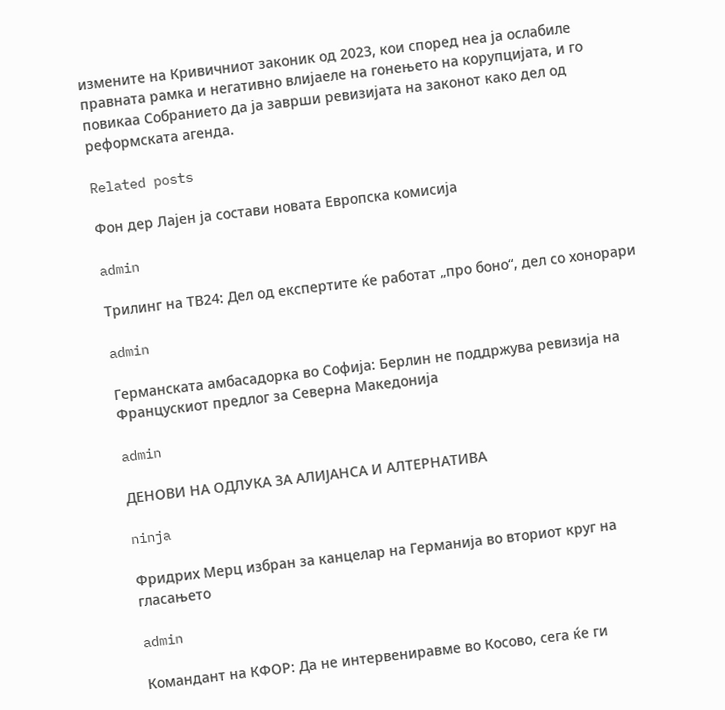измените на Кривичниот законик од 2023, кои според неа ја ослабиле правната рамка и негативно влијаеле на гонењето на корупцијата, и го повикаа Собранието да ја заврши ревизијата на законот како дел од реформската агенда.

Related posts

Фон дер Лајен ја состави новата Европска комисија

admin

Трилинг на ТВ24: Дел од експертите ќе работат „про боно“, дел со хонорари

admin

Германската амбасадорка во Софија: Берлин не поддржува ревизија на Францускиот предлог за Северна Македонија

admin

ДЕНОВИ НА ОДЛУКА ЗА АЛИЈАНСА И АЛТЕРНАТИВА

ninja

Фридрих Мерц избран за канцелар на Германија во вториот круг на гласањето

admin

Командант на КФОР: Да не интервениравме во Косово, сега ќе ги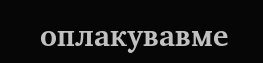оплакувавме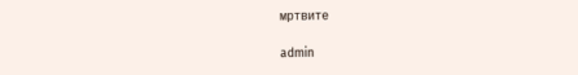мртвите

admin